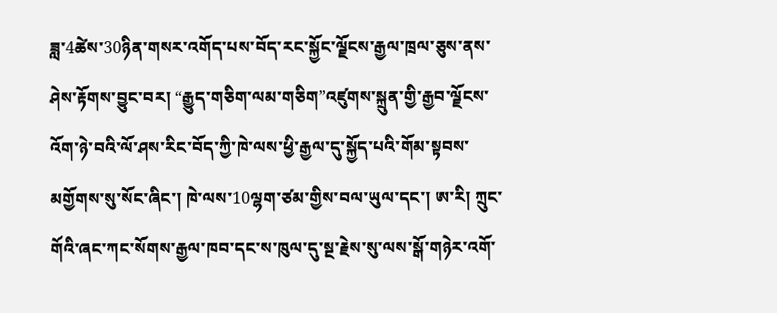ཟླ་4ཚེས་30ཉིན་གསར་འགོད་པས་བོད་རང་སྐྱོང་ལྗོངས་རྒྱལ་ཁྲལ་ཅུས་ནས་ཤེས་རྟོགས་བྱུང་བར། “རྒྱུད་གཅིག་ལམ་གཅིག”འཛུགས་སྐྲུན་གྱི་རྒྱབ་ལྗོངས་འོག་ཉེ་བའི་ལོ་ཤས་རིང་བོད་ཀྱི་ཁེ་ལས་ཕྱི་རྒྱལ་དུ་སྐྱོད་པའི་གོམ་སྟབས་མགྱོགས་སུ་སོང་ཞིང་། ཁེ་ལས་10ལྷག་ཙམ་གྱིས་བལ་ཡུལ་དང་། ཨ་རི། ཀྲུང་གོའི་ཞང་ཀང་སོགས་རྒྱལ་ཁབ་དང་ས་ཁུལ་དུ་སྔ་རྗེས་སུ་ལས་སྒོ་གཉེར་འགོ་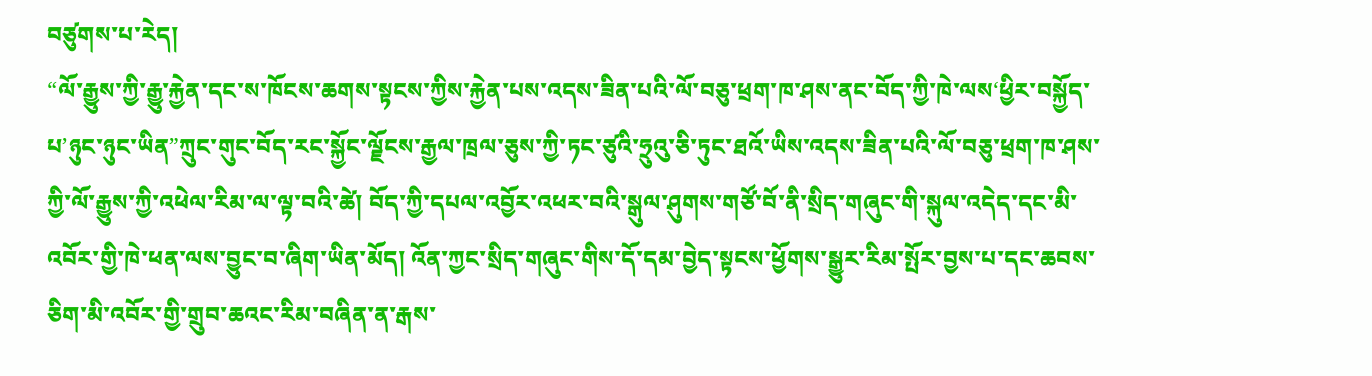བཙུགས་པ་རེད།
“ལོ་རྒྱུས་ཀྱི་རྒྱུ་རྐྱེན་དང་ས་ཁོངས་ཆགས་སྟངས་ཀྱིས་རྐྱེན་པས་འདས་ཟིན་པའི་ལོ་བཅུ་ཕྲག་ཁ་ཤས་ནང་བོད་ཀྱི་ཁེ་ལས‘ཕྱིར་བསྐྱོད་པ’ཉུང་ཉུང་ཡིན”ཀྲུང་གུང་བོད་རང་སྐྱོང་ལྗོངས་རྒྱལ་ཁྲལ་ཅུས་ཀྱི་ཏང་ཙུའི་ཧྲུའུ་ཅི་ཏུང་ཐའོ་ཡིས་འདས་ཟིན་པའི་ལོ་བཅུ་ཕྲག་ཁ་ཤས་ཀྱི་ལོ་རྒྱུས་ཀྱི་འཕེལ་རིམ་ལ་ལྟ་བའི་ཚེ། བོད་ཀྱི་དཔལ་འབྱོར་འཕར་བའི་སྒུལ་ཤུགས་གཙོ་བོ་ནི་སྲིད་གཞུང་གི་སྐུལ་འདེད་དང་མི་འབོར་གྱི་ཁེ་ཕན་ལས་བྱུང་བ་ཞིག་ཡིན་མོད། འོན་ཀྱང་སྲིད་གཞུང་གིས་དོ་དམ་བྱེད་སྟངས་ཕྱོགས་སྒྱུར་རིམ་སྤོར་བྱས་པ་དང་ཆབས་ཅིག་མི་འབོར་གྱི་གྲུབ་ཆའང་རིམ་བཞིན་ན་རྒས་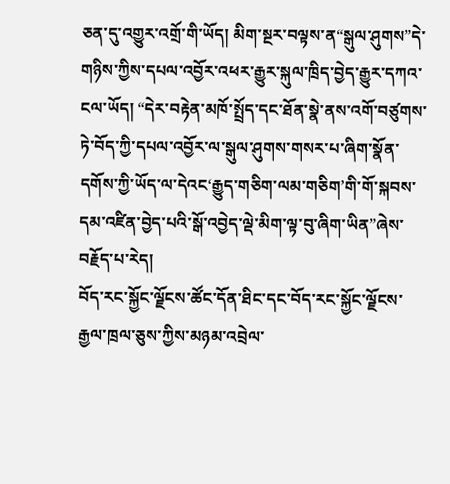ཅན་དུ་འགྱུར་འགྲོ་གི་ཡོད། མིག་སྔར་བལྟས་ན“སྒུལ་ཤུགས”དེ་གཉིས་ཀྱིས་དཔལ་འབྱོར་འཕར་རྒྱུར་སྐུལ་ཁྲིད་བྱེད་རྒྱུར་དཀའ་ངལ་ཡོད། “དེར་བརྟེན་མཁོ་སྤྲོད་དང་ཐོན་སྣེ་ནས་འགོ་བཙུགས་ཏེ་བོད་ཀྱི་དཔལ་འབྱོར་ལ་སྒུལ་ཤུགས་གསར་པ་ཞིག་སྣོན་དགོས་ཀྱི་ཡོད་ལ་དེའང‘རྒྱུད་གཅིག་ལམ་གཅིག’གི་གོ་སྐབས་དམ་འཛིན་བྱེད་པའི་སྒོ་འབྱེད་ལྡེ་མིག་ལྟ་བུ་ཞིག་ཡིན”ཞེས་བརྗོད་པ་རེད།
བོད་རང་སྐྱོང་ལྗོངས་ཚོང་དོན་ཐིང་དང་བོད་རང་སྐྱོང་ལྗོངས་རྒྱལ་ཁྲལ་ཅུས་ཀྱིས་མཉམ་འབྲེལ་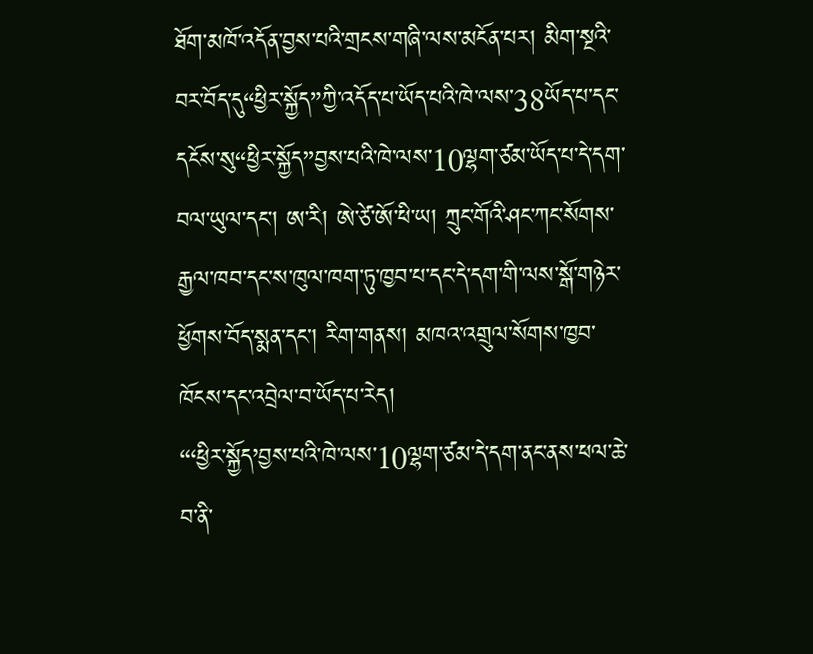ཐོག་མཁོ་འདོན་བྱས་པའི་གྲངས་གཞི་ལས་མངོན་པར། མིག་སྔའི་བར་བོད་དུ“ཕྱིར་སྐྱོད”ཀྱི་འདོད་པ་ཡོད་པའི་ཁེ་ལས་38ཡོད་པ་དང་དངོས་སུ“ཕྱིར་སྐྱོད”བྱས་པའི་ཁེ་ལས་10ལྷག་ཙམ་ཡོད་པ་དེ་དག་བལ་ཡུལ་དང་། ཨ་རི། ཨེ་ཙེ་ཨོ་ཕི་ཡ། ཀྲུང་གོའི་ཤང་ཀང་སོགས་རྒྱལ་ཁབ་དང་ས་ཁུལ་ཁག་ཏུ་ཁྱབ་པ་དང་དེ་དག་གི་ལས་སྒོ་གཉེར་ཕྱོགས་བོད་སྨན་དང་། རིག་གནས། མཁའ་འགྲུལ་སོགས་ཁྱབ་ཁོངས་དང་འབྲེལ་བ་ཡོད་པ་རེད།
“‘ཕྱིར་སྐྱོད’བྱས་པའི་ཁེ་ལས་10ལྷག་ཙམ་དེ་དག་ནང་ནས་ཕལ་ཆེ་བ་ནི་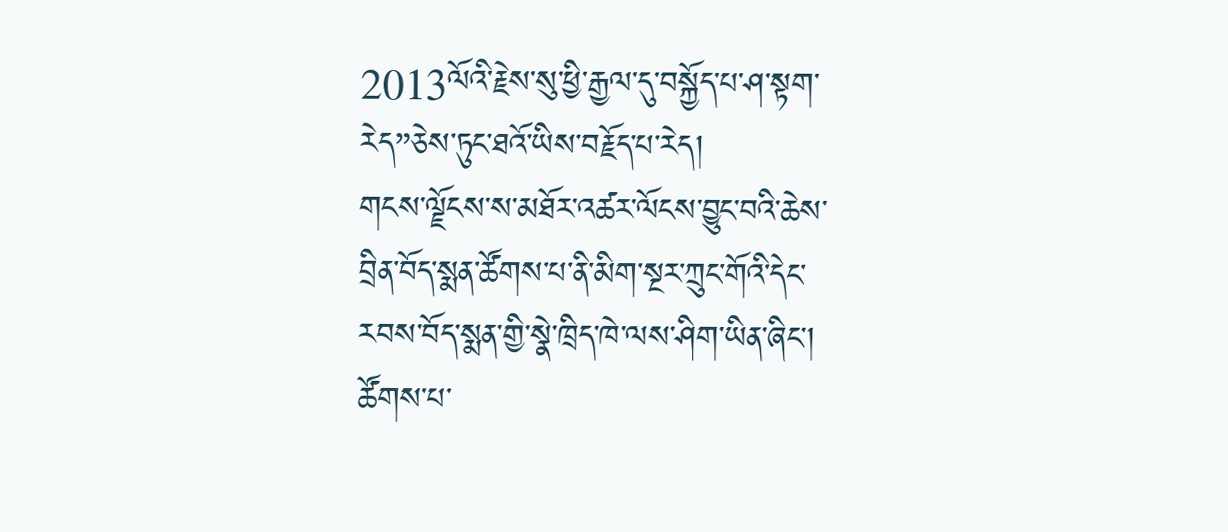2013ལོའི་རྗེས་སུ་ཕྱི་རྒྱལ་དུ་བསྐྱོད་པ་ཤ་སྟག་རེད”ཅེས་ཏུང་ཐའོ་ཡིས་བརྗོད་པ་རེད།
གངས་ལྗོངས་ས་མཐོར་འཚར་ལོངས་བྱུང་བའི་ཆེས་བྲིན་བོད་སྨན་ཚོགས་པ་ནི་མིག་སྔར་ཀྲུང་གོའི་དེང་རབས་བོད་སྨན་གྱི་སྣེ་ཁྲིད་ཁེ་ལས་ཤིག་ཡིན་ཞིང་། ཚོགས་པ་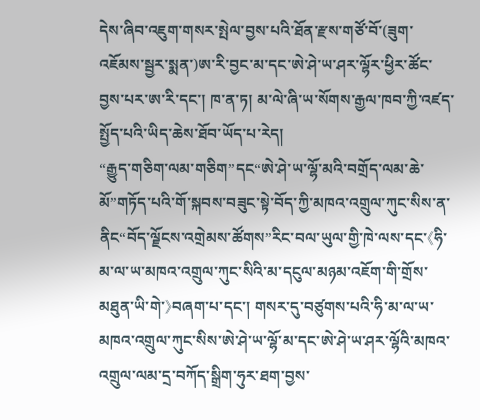དེས་ཞིབ་འཇུག་གསར་སྤེལ་བྱས་པའི་ཐོན་རྫས་གཙོ་བོ་(ཟུག་འཇོམས་སྦྱར་སྨན་)ཨ་རི་བྱང་མ་དང་ཨེ་ཤེ་ཡ་ཤར་ལྷོར་ཕྱིར་ཚོང་བྱས་པར་ཨ་རི་དང་། ཁ་ན་ཏ། མ་ལེ་ཞི་ཡ་སོགས་རྒྱལ་ཁབ་ཀྱི་འཛད་སྤྱོད་པའི་ཡིད་ཆེས་ཐོབ་ཡོད་པ་རེད།
“རྒྱུད་གཅིག་ལམ་གཅིག”དང“ཨེ་ཤེ་ཡ་ལྷོ་མའི་བགྲོད་ལམ་ཆེ་མོ”གཏོད་པའི་གོ་སྐབས་བཟུང་སྟེ་བོད་ཀྱི་མཁའ་འགྲུལ་ཀུང་སིས་ན་ནིང“བོད་ལྗོངས་འགྲེམས་ཚོགས”རིང་བལ་ཡུལ་གྱི་ཁེ་ལས་དང་《ཧི་མ་ལ་ཡ་མཁའ་འགྲུལ་ཀུང་སིའི་མ་དངུལ་མཉམ་འཇོག་གི་གྲོས་མཐུན་ཡི་གེ་》བཞག་པ་དང་། གསར་དུ་བཙུགས་པའི་ཧི་མ་ལ་ཡ་མཁའ་འགྲུལ་ཀུང་སིས་ཨེ་ཤེ་ཡ་ལྷོ་མ་དང་ཨེ་ཤེ་ཡ་ཤར་ལྷོའི་མཁའ་འགྲུལ་ལམ་དྲ་བཀོད་སྒྲིག་ཧུར་ཐག་བྱས་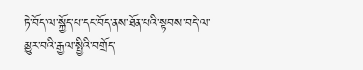ཏེ་བོད་ལ་སྐྱོད་པ་དང་བོད་ནས་ཐོན་པའི་སྟབས་བདེ་ལ་མྱུར་བའི་རྒྱལ་སྤྱིའི་བགྲོད་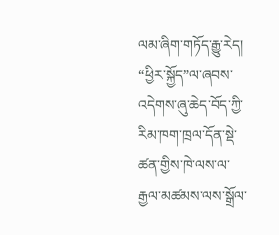ལམ་ཞིག་གཏོད་རྒྱུ་རེད།
“ཕྱིར་སྐྱོད”ལ་ཞབས་འདེགས་ཞུ་ཆེད་བོད་ཀྱི་རིམ་ཁག་ཁྲལ་དོན་སྡེ་ཚན་གྱིས་ཁེ་ལས་ལ་རྒྱལ་མཚམས་ལས་སྒྲོལ་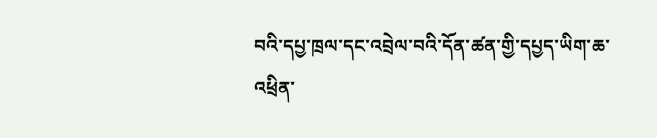བའི་དཔྱ་ཁྲལ་དང་འབྲེལ་བའི་དོན་ཚན་གྱི་དཔྱད་ཡིག་ཆ་འཕྲིན་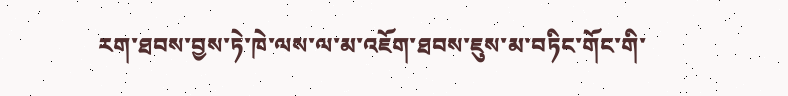རག་ཐབས་བྱས་ཏེ་ཁེ་ལས་ལ་མ་འཇོག་ཐབས་ཇུས་མ་བཏིང་གོང་གི་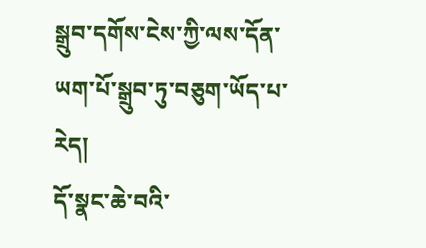སྒྲུབ་དགོས་ངེས་ཀྱི་ལས་དོན་ཡག་པོ་སྒྲུབ་ཏུ་བཅུག་ཡོད་པ་རེད།
དོ་སྣང་ཆེ་བའི་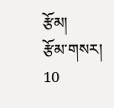རྩོམ།
རྩོམ་གསར། 10